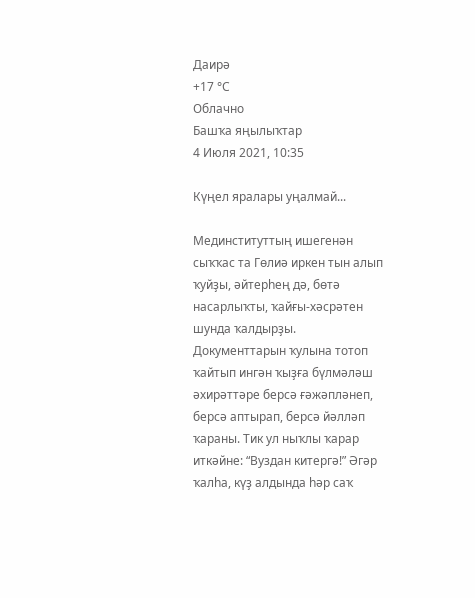Даирә
+17 °С
Облачно
Башҡа яңылыҡтар
4 Июля 2021, 10:35

Күңел яралары уңалмай...

Мединституттың ишегенән сыҡҡас та Гөлиә иркен тын алып ҡуйҙы, әйтерһең дә, бөтә насарлыҡты, ҡайғы-хәсрәтен шунда ҡалдырҙы. Документтарын ҡулына тотоп ҡайтып ингән ҡыҙға бүлмәләш әхирәттәре берсә ғәжәпләнеп, берсә аптырап, берсә йәлләп ҡараны. Тик ул ныҡлы ҡарар иткәйне: “Вуздан китергә!” Әгәр ҡалһа, күҙ алдында һәр саҡ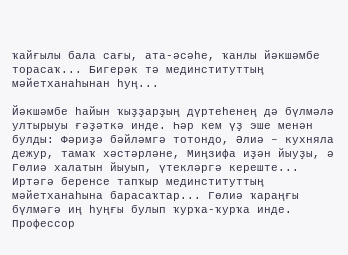ҡайғылы бала сағы, ата-әсәһе, ҡанлы йәкшәмбе торасаҡ... Бигерәк тә мединституттың мәйетханаһынан һуң...

Йәкшәмбе һайын ҡыҙҙарҙың дүртеһенең дә бүлмәлә ултырыуы ғәҙәткә инде. Һәр кем үҙ эше менән булды: Фәриҙә бәйләмгә тотондо, Әлиә – кухняла дежур, тамаҡ хәстәрләне, Миңзифа иҙән йыуҙы, ә Гөлиә халатын йыуып, үтекләргә кереште... Иртәгә беренсе тапҡыр мединституттың мәйетханаһына барасаҡтар... Гөлиә ҡараңғы бүлмәгә иң һуңғы булып ҡурҡа-ҡурҡа инде. Профессор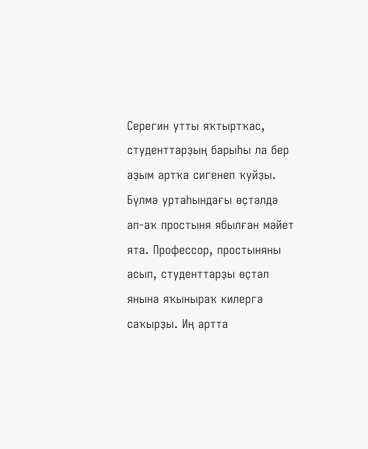Серегин утты яҡтыртҡас, студенттарҙың барыһы ла бер аҙым артҡа сигенеп ҡуйҙы. Бүлмә уртаһындағы өҫтәлдә ап-аҡ простыня ябылған мәйет ята. Профессор, простыняны асып, студенттарҙы өҫтәл янына яҡыныраҡ килергә саҡырҙы. Иң артта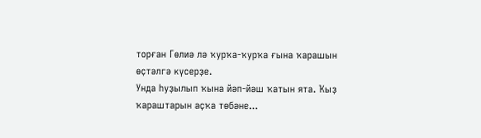торған Гөлиә лә ҡурҡа-ҡурҡа ғына ҡарашын өҫтәлгә күсерҙе.
Унда һуҙылып ҡына йәп-йәш ҡатын ята. Ҡыҙ ҡараштарын аҫҡа төбәне...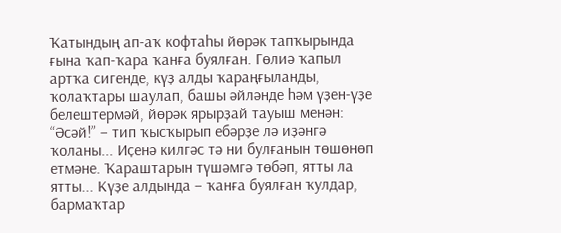Ҡатындың ап-аҡ кофтаһы йөрәк тапҡырында ғына ҡап-ҡара ҡанға буялған. Гөлиә ҡапыл артҡа сигенде, күҙ алды ҡараңғыланды, ҡолаҡтары шаулап, башы әйләнде һәм үҙен-үҙе белештермәй, йөрәк ярырҙай тауыш менән: “Әсәй!” – тип ҡысҡырып ебәрҙе лә иҙәнгә ҡоланы... Иҫенә килгәс тә ни булғанын төшөнөп етмәне. Ҡараштарын түшәмгә төбәп, ятты ла ятты... Күҙе алдында – ҡанға буялған ҡулдар, бармаҡтар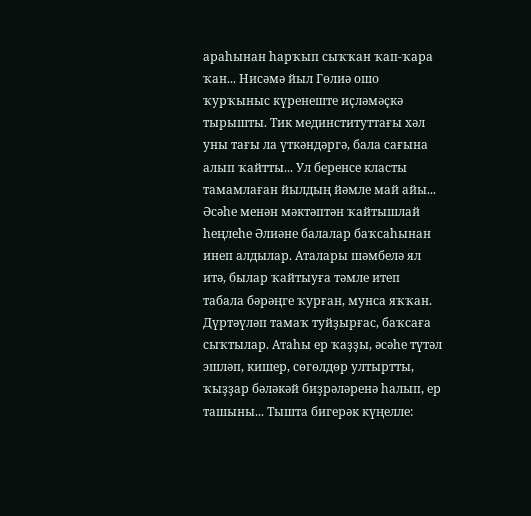араһынан һарҡып сыҡҡан ҡап-ҡара ҡан... Нисәмә йыл Гөлиә ошо ҡурҡыныс күренеште иҫләмәҫкә тырышты. Тик мединституттағы хәл уны тағы ла үткәндәргә, бала сағына алып ҡайтты... Ул беренсе класты тамамлаған йылдың йәмле май айы... Әсәһе менән мәктәптән ҡайтышлай һеңлеһе Әлиәне балалар баҡсаһынан инеп алдылар. Аталары шәмбелә ял итә, былар ҡайтыуға тәмле итеп табала бәрәңге ҡурған, мунса яҡҡан. Дүртәүләп тамаҡ туйҙырғас, баҡсаға сыҡтылар. Атаһы ер ҡаҙҙы, әсәһе түтәл эшләп, кишер, сөгөлдөр ултыртты, ҡыҙҙар бәләкәй биҙрәләренә һалып, ер ташыны... Тышта бигерәк күңелле: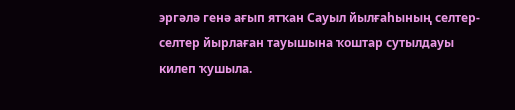эргәлә генә ағып ятҡан Сауыл йылғаһының селтер-селтер йырлаған тауышына ҡоштар сутылдауы килеп ҡушыла.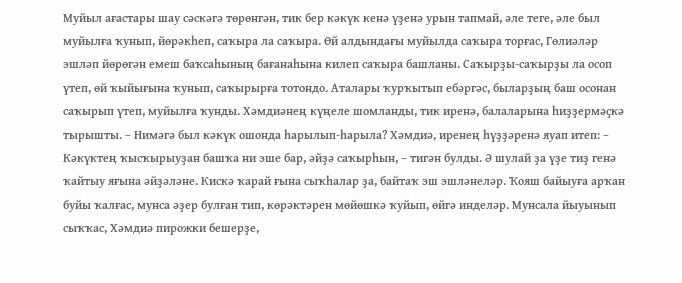Муйыл ағастары шау сәскәгә төрөнгән, тик бер кәкүк кенә үҙенә урын тапмай, әле теге, әле был муйылға ҡунып, йөрәкһеп, саҡыра ла саҡыра. Өй алдындағы муйылда саҡыра торғас, Гөлиәләр эшләп йөрөгән емеш баҡсаһының бағанаһына килеп саҡыра башланы. Саҡырҙы-саҡырҙы ла осоп үтеп, өй ҡыйығына ҡунып, саҡырырға тотондо. Аталары ҡурҡытып ебәргәс, быларҙың баш осонан саҡырып үтеп, муйылға ҡунды. Хәмдиәнең күңеле шомланды, тик иренә, балаларына һиҙҙермәҫкә тырышты. – Нимәгә был кәкүк ошонда һарылып-һарыла? Хәмдиә, иренең һүҙҙәренә яуап итеп: – Кәкүктең ҡысҡырыуҙан башҡа ни эше бар, әйҙә саҡырһын, – тигән булды. Ә шулай ҙа үҙе тиҙ генә ҡайтыу яғына әйҙәләне. Кискә ҡарай ғына сыҡһалар ҙа, байтаҡ эш эшләнеләр. Ҡояш байыуға арҡан буйы ҡалғас, мунса әҙер булған тип, көрәктәрен мөйөшкә ҡуйып, өйгә инделәр. Мунсала йыуынып сыҡҡас, Хәмдиә пирожки бешерҙе,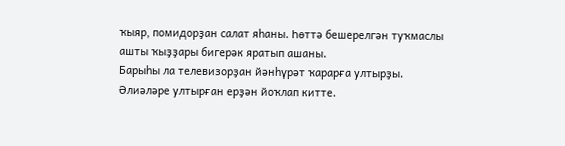ҡыяр, помидорҙан салат яһаны. Һөттә бешерелгән туҡмаслы ашты ҡыҙҙары бигерәк яратып ашаны.
Барыһы ла телевизорҙан йәнһүрәт ҡарарға ултырҙы. Әлиәләре ултырған ерҙән йоҡлап китте.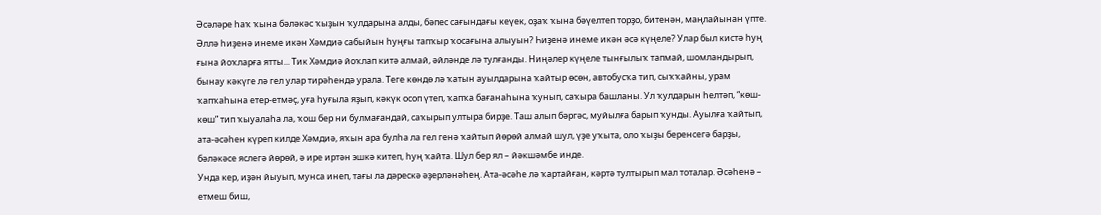Әсәләре һаҡ ҡына бәләкәс ҡыҙын ҡулдарына алды, бәпес сағындағы кеүек, оҙаҡ ҡына бәүелтеп торҙо, битенән, маңлайынан үпте. Әллә һиҙенә инеме икән Хәмдиә сабыйын һуңғы тапҡыр ҡосағына алыуын? Һиҙенә инеме икән әсә күңеле? Улар был кистә һуң ғына йоҡларға ятты... Тик Хәмдиә йоҡлап китә алмай, әйләнде лә тулғанды. Ниңәлер күңеле тынғылыҡ тапмай, шомландырып, бынау кәкүге лә гел улар тирәһендә урала. Теге көндө лә ҡатын ауылдарына ҡайтыр өсөн, автобусҡа тип, сыҡҡайны, урам ҡапҡаһына етер-етмәҫ, уға һуғыла яҙып, кәкүк осоп үтеп, ҡапҡа бағанаһына ҡунып, саҡыра башланы. Ул ҡулдарын һелтәп, “көш-көш” тип ҡыуалаһа ла, ҡош бер ни булмағандай, саҡырып ултыра бирҙе. Таш алып бәргәс, муйылға барып ҡунды. Ауылға ҡайтып, ата-әсәһен күреп килде Хәмдиә, яҡын ара булһа ла гел генә ҡайтып йөрөй алмай шул, үҙе уҡыта, оло ҡыҙы беренсегә барҙы, бәләкәсе яслегә йөрөй, ә ире иртән эшкә китеп, һуң ҡайта. Шул бер ял – йәкшәмбе инде.
Унда кер, иҙән йыуып, мунса инеп, тағы ла дәрескә әҙерләнәһең. Ата-әсәһе лә ҡартайған, кәртә тултырып мал тоталар. Әсәһенә – етмеш биш,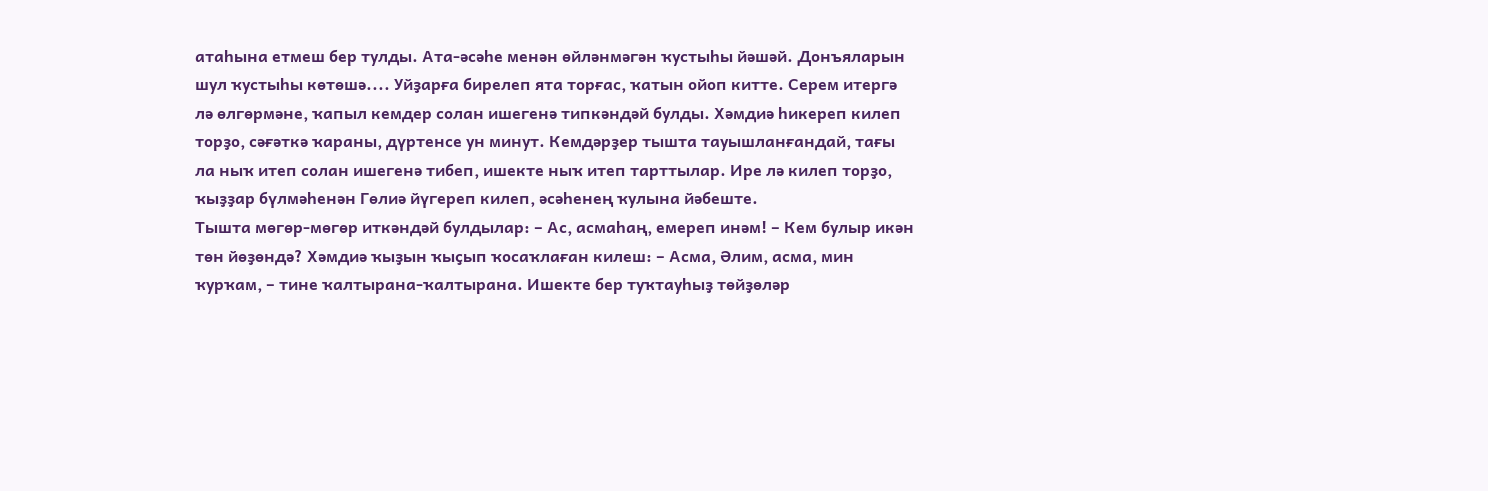атаһына етмеш бер тулды. Ата-әсәһе менән өйләнмәгән ҡустыһы йәшәй. Донъяларын шул ҡустыһы көтөшә.... Уйҙарға бирелеп ята торғас, ҡатын ойоп китте. Серем итергә лә өлгөрмәне, ҡапыл кемдер солан ишегенә типкәндәй булды. Хәмдиә һикереп килеп торҙо, сәғәткә ҡараны, дүртенсе ун минут. Кемдәрҙер тышта тауышланғандай, тағы ла ныҡ итеп солан ишегенә тибеп, ишекте ныҡ итеп тарттылар. Ире лә килеп торҙо, ҡыҙҙар бүлмәһенән Гөлиә йүгереп килеп, әсәһенең ҡулына йәбеште.
Тышта мөгөр-мөгөр иткәндәй булдылар: – Ас, асмаһаң, емереп инәм! – Кем булыр икән төн йөҙөндә? Хәмдиә ҡыҙын ҡыҫып ҡосаҡлаған килеш: – Асма, Әлим, асма, мин ҡурҡам, – тине ҡалтырана-ҡалтырана. Ишекте бер туҡтауһыҙ төйҙөләр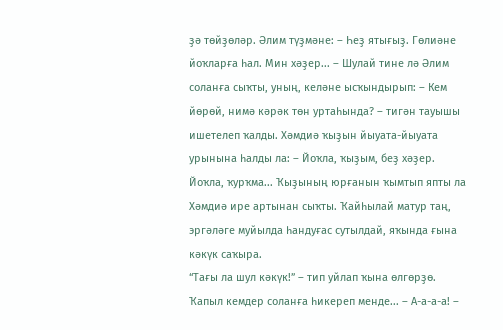ҙә төйҙөләр. Әлим түҙмәне: – Һеҙ ятығыҙ. Гөлиәне йоҡларға һал. Мин хәҙер... – Шулай тине лә Әлим соланға сыҡты, уның, келәне ысҡындырып: – Кем йөрөй, нимә кәрәк төн уртаһында? – тигән тауышы ишетелеп ҡалды. Хәмдиә ҡыҙын йыуата-йыуата урынына һалды ла: – Йоҡла, ҡыҙым, беҙ хәҙер. Йоҡла, ҡурҡма... Ҡыҙының юрғанын ҡымтып япты ла Хәмдиә ире артынан сыҡты. Ҡайһылай матур таң, эргәләге муйылда һандуғас сутылдай, яҡында ғына кәкүк саҡыра.
“Тағы ла шул кәкүк!” – тип уйлап ҡына өлгөрҙө. Ҡапыл кемдер соланға һикереп менде... – А-а-а-а! –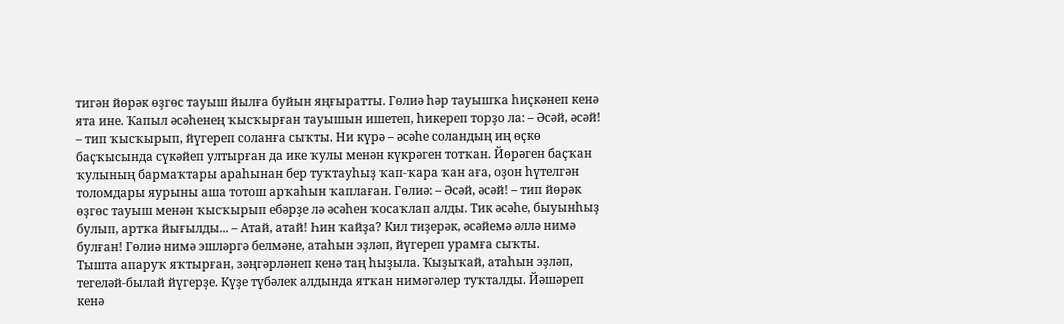тигән йөрәк өҙгөс тауыш йылға буйын яңғыратты. Гөлиә һәр тауышҡа һиҫкәнеп кенә ята ине. Ҡапыл әсәһенең ҡысҡырған тауышын ишетеп, һикереп торҙо ла: – Әсәй, әсәй! – тип ҡысҡырып, йүгереп соланға сыҡты. Ни күрә – әсәһе соландың иң өҫкө баҫҡысында сүкәйеп ултырған да ике ҡулы менән күкрәген тотҡан. Йөрәген баҫҡан ҡулының бармаҡтары араһынан бер туҡтауһыҙ ҡап-ҡара ҡан аға, оҙон һүтелгән толомдары яурыны аша тотош арҡаһын ҡаплаған. Гөлиә: – Әсәй, әсәй! – тип йөрәк өҙгөс тауыш менән ҡысҡырып ебәрҙе лә әсәһен ҡосаҡлап алды. Тик әсәһе, быуынһыҙ булып, артҡа йығылды... – Атай, атай! Һин ҡайҙа? Кил тиҙерәк, әсәйемә әллә нимә булған! Гөлиә нимә эшләргә белмәне, атаһын эҙләп, йүгереп урамға сыҡты.
Тышта апаруҡ яҡтырған, зәңгәрләнеп кенә таң һыҙыла. Ҡыҙыҡай, атаһын эҙләп, тегеләй-былай йүгерҙе. Күҙе түбәлек алдында ятҡан нимәгәлер туҡталды. Йәшәреп кенә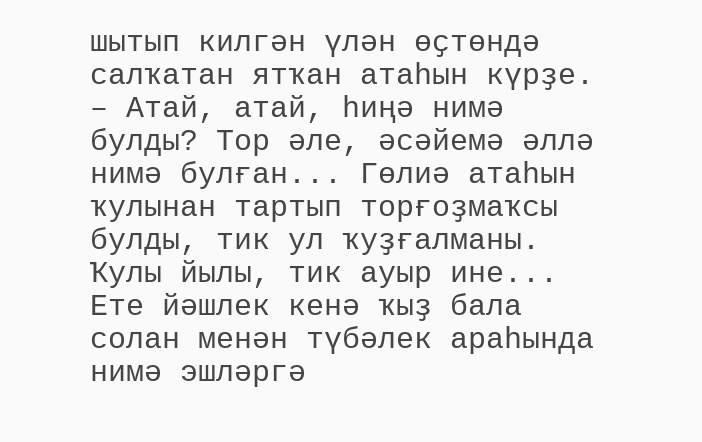шытып килгән үлән өҫтөндә салҡатан ятҡан атаһын күрҙе. – Атай, атай, һиңә нимә булды? Тор әле, әсәйемә әллә нимә булған... Гөлиә атаһын ҡулынан тартып торғоҙмаҡсы булды, тик ул ҡуҙғалманы. Ҡулы йылы, тик ауыр ине... Ете йәшлек кенә ҡыҙ бала солан менән түбәлек араһында нимә эшләргә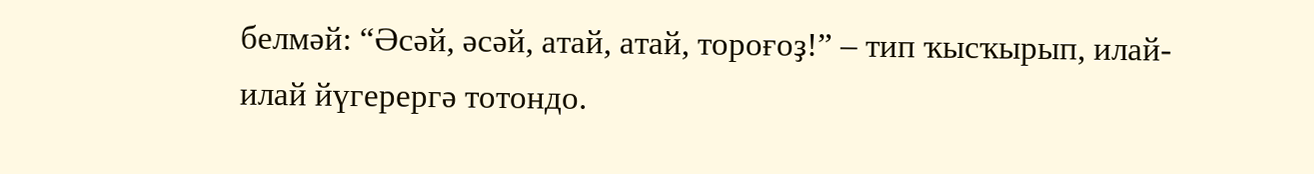белмәй: “Әсәй, әсәй, атай, атай, тороғоҙ!” – тип ҡысҡырып, илай-илай йүгерергә тотондо.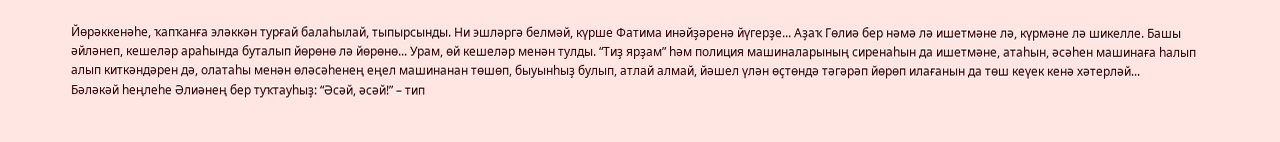Йөрәккенәһе, ҡапҡанға эләккән турғай балаһылай, тыпырсынды. Ни эшләргә белмәй, күрше Фатима инәйҙәренә йүгерҙе... Аҙаҡ Гөлиә бер нәмә лә ишетмәне лә, күрмәне лә шикелле. Башы әйләнеп, кешеләр араһында буталып йөрөнө лә йөрөнө... Урам, өй кешеләр менән тулды. “Тиҙ ярҙам” һәм полиция машиналарының сиренаһын да ишетмәне, атаһын, әсәһен машинаға һалып алып киткәндәрен дә, олатаһы менән өләсәһенең еңел машинанан төшөп, быуынһыҙ булып, атлай алмай, йәшел үлән өҫтөндә тәгәрәп йөрөп илағанын да төш кеүек кенә хәтерләй...
Бәләкәй һеңлеһе Әлиәнең бер туҡтауһыҙ: “Әсәй, әсәй!” – тип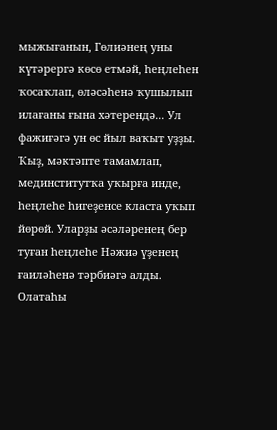мыжығанын, Гөлиәнең уны күтәрергә көсө етмәй, һеңлеһен ҡосаҡлап, өләсәһенә ҡушылып илағаны ғына хәтерендә... Ул фажиғәгә ун өс йыл ваҡыт уҙҙы. Ҡыҙ, мәктәпте тамамлап, мединститутҡа уҡырға инде, һеңлеһе һигеҙенсе класта уҡып йөрөй. Уларҙы әсәләренең бер туған һеңлеһе Нәжиә үҙенең ғаиләһенә тәрбиәгә алды. Олатаһы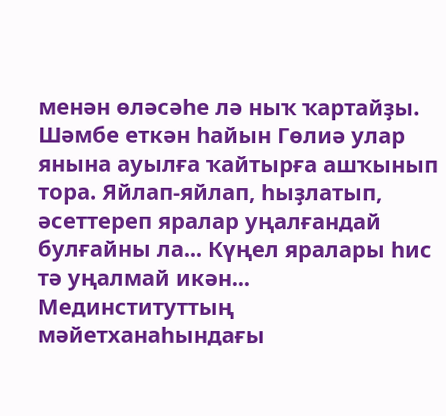менән өләсәһе лә ныҡ ҡартайҙы. Шәмбе еткән һайын Гөлиә улар янына ауылға ҡайтырға ашҡынып тора. Яйлап-яйлап, һыҙлатып, әсеттереп яралар уңалғандай булғайны ла... Күңел яралары һис тә уңалмай икән... Мединституттың мәйетханаһындағы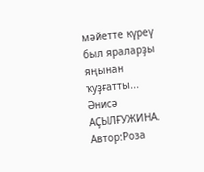мәйетте күреү был яраларҙы яңынан ҡуҙғатты...
Әнисә АҪЫЛҒУЖИНА.
Автор:Роза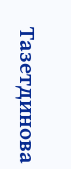Тазетдинова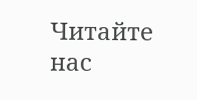Читайте нас